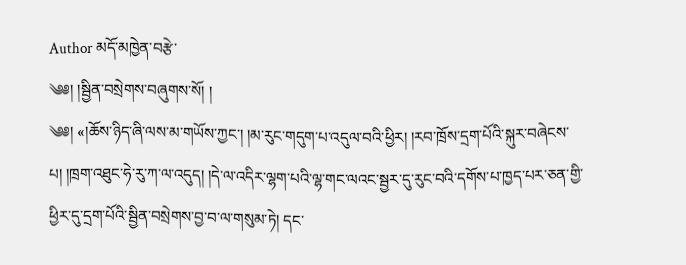Author མདོ་མཁྱེན་བརྩེ་
༄༅། །སྦྱིན་བསྲེགས་བཞུགས་སོ། །
༄༅། «།ཆོས་ཉིད་ཞི་ལས་མ་གཡོས་ཀྱང་། །མ་རུང་གདུག་པ་འདུལ་བའི་ཕྱིར། །རབ་ཁྲོས་དྲག་པོའི་སྐུར་བཞེངས་པ། །ཁྲག་འཐུང་ཧེ་རུ་ཀ་ལ་འདུད། །དེ་ལ་འདིར་ལྷག་པའི་ལྷ་གང་ལའང་སྦྱར་དུ་རུང་བའི་དགོས་པ་ཁྱད་པར་ཅན་གྱི་ཕྱིར་དུ་དྲག་པོའི་སྦྱིན་བསྲེགས་བྱ་བ་ལ་གསུམ་ཏེ། དང་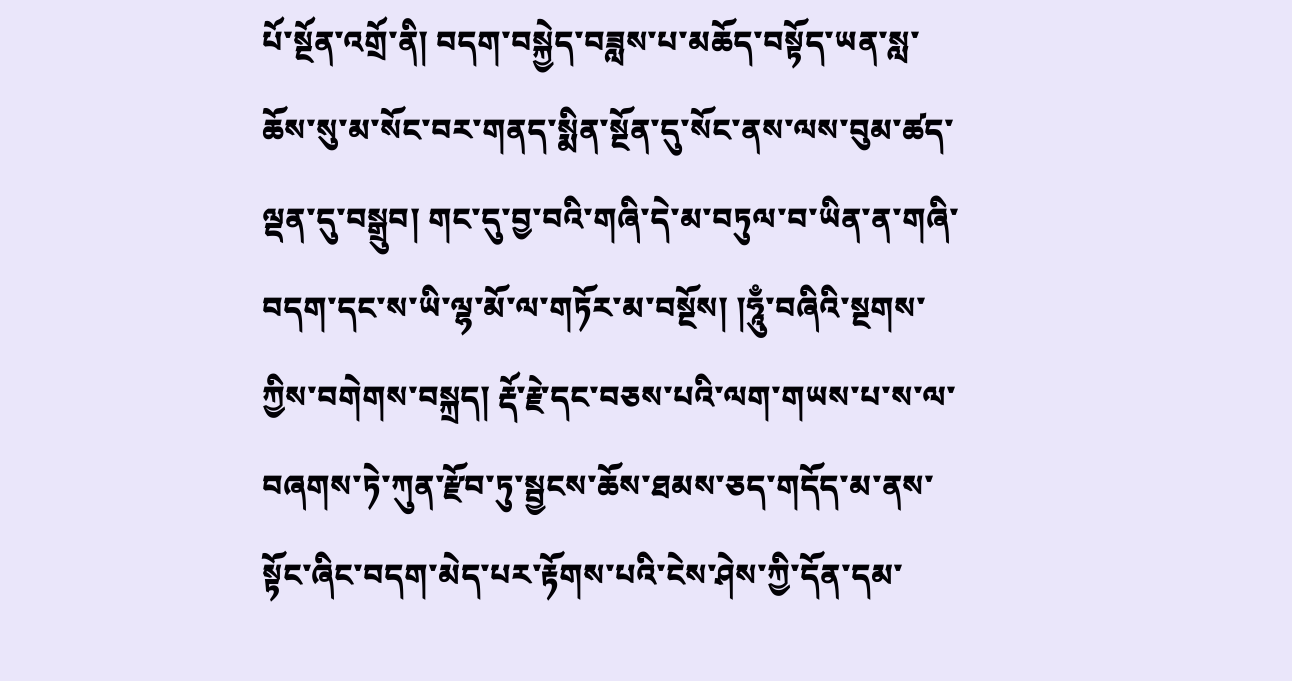པོ་སྔོན་འགྲོ་ནི། བདག་བསྐྱེད་བཟླས་པ་མཆོད་བསྟོད་ཡན་སླ་ཆོས་སུ་མ་སོང་བར་གནད་སྨིན་སྔོན་དུ་སོང་ནས་ལས་བུམ་ཚད་ལྡན་དུ་བསྒྲུབ། གང་དུ་བྱ་བའི་གཞི་དེ་མ་བཏུལ་བ་ཡིན་ན་གཞི་བདག་དང་ས་ཡི་ལྷ་མོ་ལ་གཏོར་མ་བསྔོས། །ཧཱུྃ་བཞིའི་སྔགས་ཀྱིས་བགེགས་བསྐྲད། རྡོ་རྗེ་དང་བཅས་པའི་ལག་གཡས་པ་ས་ལ་བཞགས་ཏེ་ཀུན་རྫོབ་ཏུ་སྦྱངས་ཆོས་ཐམས་ཅད་གདོད་མ་ནས་སྟོང་ཞིང་བདག་མེད་པར་རྟོགས་པའི་ངེས་ཤེས་ཀྱི་དོན་དམ་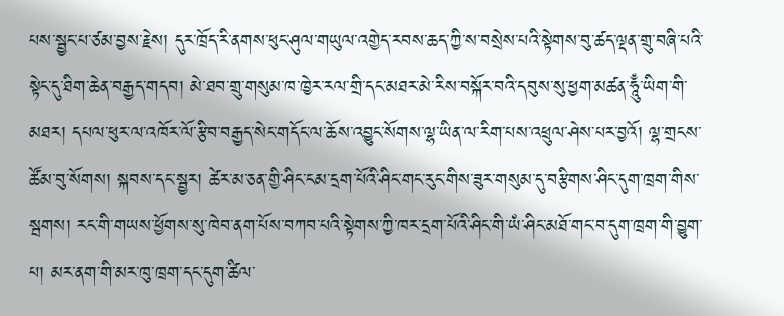པས་སྦྱང་པ་ཙམ་བྱས་རྗེས། དུར་ཁྲོད་རི་ནགས་ཕུང་ཤུལ་གཡུལ་འགྱེད་རབས་ཆད་ཀྱི་ས་བསྲེས་པའི་སྟེགས་བུ་ཚད་ལྡན་གྲུ་བཞི་པའི་སྟེང་དུ་ཐིག་ཆེན་བརྒྱད་གདབ། མེ་ཐབ་གྲུ་གསུམ་ཁ་ཁྱེར་རལ་གྲི་དང་མཐར་མེ་རིས་བསྐོར་བའི་དབུས་སུ་ཕྱག་མཚན་ཧཱུྃ་ཡིག་གི་མཐར། དཔལ་ཕུར་ལ་འཁོར་ལོ་རྩིབ་བརྒྱད་སེང་གདོང་ལ་ཆོས་འབྱུང་སོགས་ལྷ་ཡིན་ལ་རིག་པས་འཕྲུལ་ཤེས་པར་བྱའོ། ལྷ་གྲངས་ཚོམ་བུ་སོགས། སྐབས་དང་སྦྱར། ཚེར་མ་ཅན་གྱི་ཤིང་ངམ་དྲག་པོའི་ཤིང་གང་རུང་གིས་ཟུར་གསུམ་དུ་བརྩིགས་ཤིང་དུག་ཁྲག་གིས་སྦགས། རང་གི་གཡས་ཕྱོགས་སུ་ཁེབ་ནག་པོས་བཀབ་པའི་སྟེགས་ཀྱི་ཁར་དྲག་པོའི་ཤིང་གི་ཡཾ་ཤིང་མཐོ་གང་བ་དུག་ཁྲག་གི་བྱུག་པ། མར་ནག་གི་མར་ཁུ་ཁྲག་དང་དུག་ཚིལ་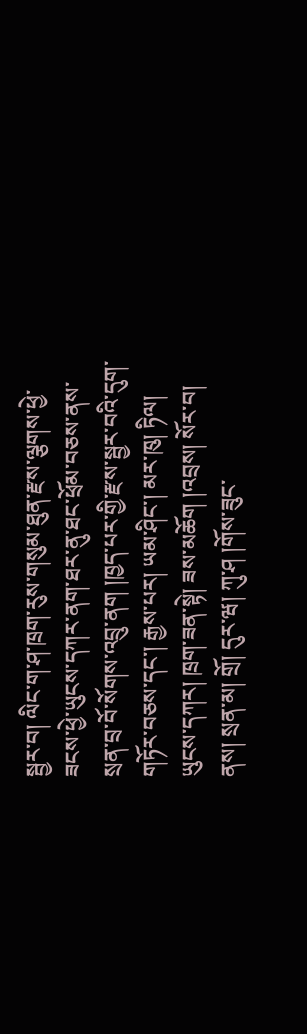སྦྱར་བ། ལིང་ག་ཤ་ཁྲག་རུས་གསུམ་ཐུན་རྫས་ལྕགས་ཕྱེ་ཟངས་ཕྱེ་ཡུངས་དཀར་ནག་ཐར་ནུ་ཐང་ཕྲོམ་བཅས་ནས་སྲན་བྲ་བོ་སོགས་འབྲུ་ནག །ཁྱད་པར་གྱི་རྫས་སྦྱར་བའི་དུག་གཏོར་བཅས་དང་། རྒྱས་པར། ཡམ་ཤིང་། མར་ཁུ། ཏིལ། ཡུངས་དཀར། ཁྲག་ཟན་སྟེ། ཟས་མཆོག །འབྲས། སོར་བ། ནས། སྲན་མ། གྲོ། དུར་ཝ། ཀུ་ཤ །གོས་ཟུང་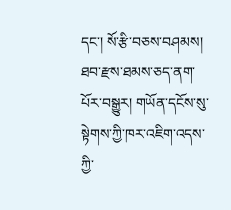དང་། སོ་རྩི་བཅས་བཤམས། ཐབ་རྫས་ཐམས་ཅད་ནག་པོར་བསྒྱུར། གཡོན་དངོས་སུ་སྟེགས་ཀྱི་ཁར་འཇིག་འདས་ཀྱི་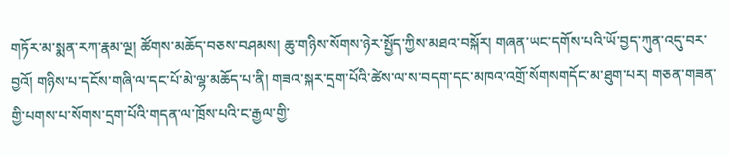གཏོར་མ་སྨན་རཀ་རྣམ་ལྔ། ཚོགས་མཆོད་བཅས་བཤམས། ཆུ་གཉིས་སོགས་ཉེར་སྤྱོད་ཀྱིས་མཐའ་བསྐོར། གཞན་ཡང་དགོས་པའི་ཡོ་བྱད་ཀུན་འདུ་བར་བྱའོ། གཉིས་པ་དངོས་གཞི་ལ་དང་པོ་མེ་ལྷ་མཆོད་པ་ནི། གཟའ་སྐར་དྲག་པོའི་ཚེས་ལ་ས་བདག་དང་མཁའ་འགྲོ་སོགསགདོང་མ་ཐུག་པར། གཅན་གཟན་གྱི་པགས་པ་སོགས་དྲག་པོའི་གདན་ལ་ཁྲོས་པའི་ང་རྒྱལ་གྱི་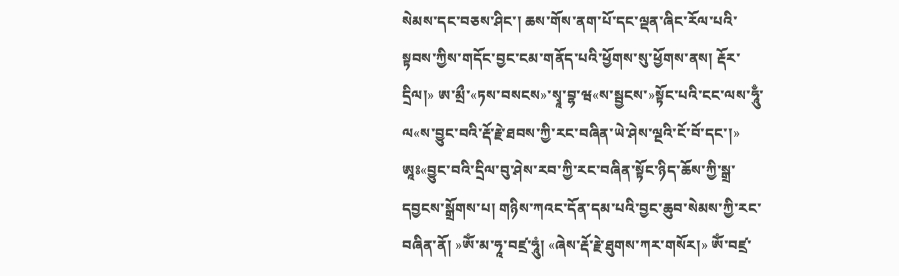སེམས་དང་བཅས་ཤིང་། ཆས་གོས་ནག་པོ་དང་ལྡན་ཞིང་རོལ་པའི་སྟབས་ཀྱིས་གདོང་བྱང་ངམ་གནོད་པའི་ཕྱོགས་སུ་ཕྱོགས་ནས། རྡོར་དྲིལ།» ཨ་མྲྀ་«ཏས་བསངས»་སྭཱ་བྷ་ཝ«ས་སྦྱངས་»སྟོང་པའི་ངང་ལས་ཧཱུྃ་ལ«ས་བྱུང་བའི་རྡོ་རྗེ་ཐབས་ཀྱི་རང་བཞིན་ཡེ་ཤེས་ལྔའི་ངོ་བོ་དང་།» ཨཱཿ«བྱུང་བའི་དྲིལ་བུ་ཤེས་རབ་ཀྱི་རང་བཞིན་སྟོང་ཉིད་ཆོས་ཀྱི་སྒྲ་དབྱངས་སྒྲོགས་པ། གཉིས་ཀའང་དོན་དམ་པའི་བྱང་ཆུབ་སེམས་ཀྱི་རང་བཞིན་ནོ། »ཨོཾ་མ་ཧཱ་བཛྲ་ཧཱུཾ། «ཞེས་རྡོ་རྗེ་ཐུགས་ཀར་གསོར།» ཨོཾ་བཛྲ་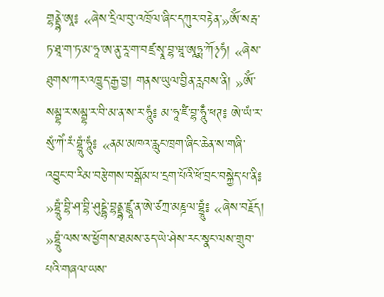གྷནྡྷེ་ཨཱ༔ «ཞེས་དྲིལ་བུ་འཁྲོལ་ཞིང་དཀུར་བརྟེན་»ཨོཾ་སརྦ་ཏ་ཐཱ་ག་ཏ་མ་ཧཱ་ཨ་ནུ་རཱ་ག་བཛྲ་སྭཱ་བྷ་ཝཱ་ཨཱཏྨ་ཀོ྅ཧཾ། «ཞེས་ཐུགས་ཀར་འཁྱུད་རྒྱ་བྱ། གནས་ཡུལ་བྱིན་རླབས་ནི། »ཨོཾ་སམྦྷ་ར་སམྦྷ་ར་བི་མ་ན་ས་ར་ཧཱུཾ༔ མ་ཧཱ་ཛཾ་བྷ་ཧཱུྃ་ཕཊ༔ ཨེ་ཡཾ་ར་སུཾ་ཀེཾ་རཾ་བྷྲཱུཾ་ཧཱུཾ༔ «ནམ་མཁའ་རླུང་ཁྲག་ཞིང་ཆེན་ས་གཞི་འབྱུང་བ་རིམ་བརྩེགས་བསྒོམ་པ་དྲག་པོའི་ཕོ་བྲང་བསྐྱེད་པ་ནི༔ »བྷྲཱུཾ་བྷི་ཤ་བྷི་ཤུདྡྷེ་བྷནྡྷ་ཛྙཱ་ན་ཨེ་ཙཀྲ་མཎྜལ་བྷྲཱུཾ༔ «ཞེས་བརྗོད། »བྷྲཱུཾ་ལས་ས་ཕྱོགས་ཐམས་ཅད་ཡེ་ཤེས་རང་སྣང་ལས་གྲུབ་པའི་གཞལ་ཡས་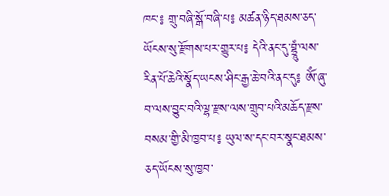ཁང་༔ གྲུ་བཞི་སྒོ་བཞི་པ༔ མཚན་ཉིད་ཐམས་ཅད་ཡོངས་སུ་རྫོགས་པར་གྱུར་པ༔ དེའི་ནང་དུ་བྷྲཱུཾ་ལས་རིན་པོ་ཆེའི་སྣོད་ཡངས་ཤིང་རྒྱ་ཆེ་བའི་ནང་དུ༔ ཨོཾ་ཞུ་བ་ལས་བྱུང་བའི་ལྷ་རྫས་ལས་གྲུབ་པའི་མཆོད་རྫས་བསམ་གྱི་མི་ཁྱབ་པ༔ ཡུལ་ས་དང་བར་སྣང་ཐམས་ཅད་ཡོངས་སུ་ཁྱབ་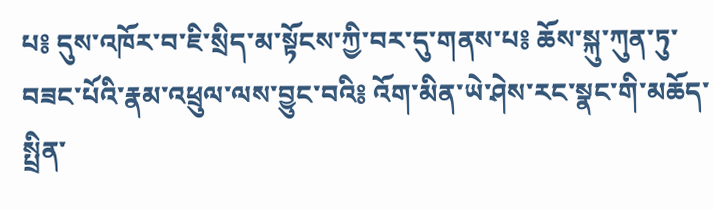པ༔ དུས་འཁོར་བ་ཇི་སྲིད་མ་སྟོངས་ཀྱི་བར་དུ་གནས་པ༔ ཆོས་སྐུ་ཀུན་ཏུ་བཟང་པོའི་རྣམ་འཕྲུལ་ལས་བྱུང་བའི༔ འོག་མིན་ཡེ་ཤེས་རང་སྣང་གི་མཆོད་སྤྲིན་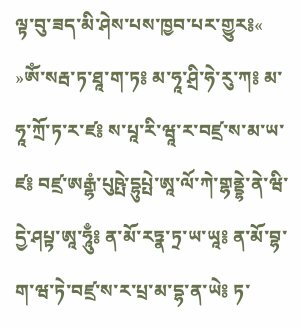ལྟ་བུ་ཟད་མི་ཤེས་པས་ཁྱབ་པར་གྱུར༔« »ཨོཾ་སརྦ་ཏ་ཐཱ་ག་ཏ༔ མ་ཧཱ་ཤྲི་ཧེ་རུ་ཀ༔ མ་ཧཱ་ཀྲོ་ཏ་ར་ཛ༔ ས་པཱ་རི་ཝཱ་ར་བཛྲ་ས་མ་ཡ་ཛ༔ བཛྲ་ཨརྒྷཾ་པུཥྤེ་དྷུཔྤེ་ཨཱ་ལོ་ཀེ་གྷནྡྷེ་ནེ་ཝི་དྱེ་ཤཔྟ་ཨཱ་ཧཱུྃ༔ ན་མོ་རཏྣ་ཏྲ་ཡ་ཡཱ༔ ན་མོ་བྷ་ག་ཝ་ཏེ་བཛྲ་ས་ར་པྲ་མ་དྷ་ན་ཡེ༔ ཏ་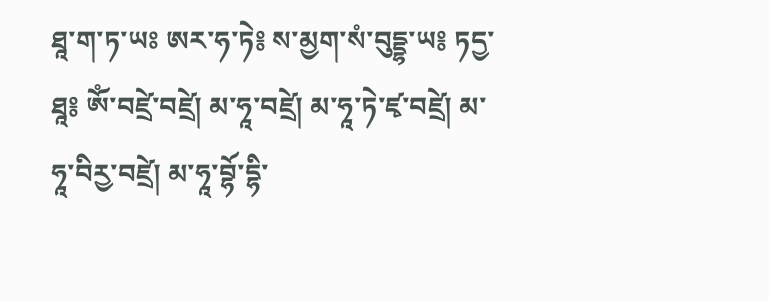ཐཱ་ག་ཏ་ཡཿ ཨར་ཧ་ཏེ༔ ས་མྱག་སཾ་བུདྡྷ་ཡ༔ ཏདྱ་ཐཱ༔ ཨོཾ་བཛྲེ་བཛྲེ། མ་ཧཱ་བཛྲེ། མ་ཧཱ་ཏེ་ཛྭ་བཛྲེ། མ་ཧཱ་བིརྱ་བཛྲེ། མ་ཧཱ་བྷོ་དྷི་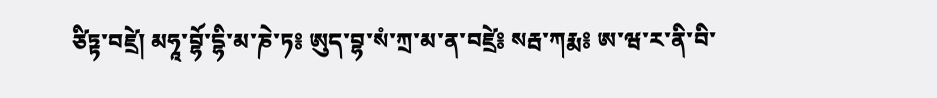ཙིཏྟ་བཛྲེ། མཧཱ་བྷོ་དྷི་མ་ཎེ་ཏ༔ ཨུད་བྷ་སཾ་ཀྲ་མ་ན་བཛྲེ༔ སརྦ་ཀརྨ༔ ཨ་ཝ་ར་ནི་བི་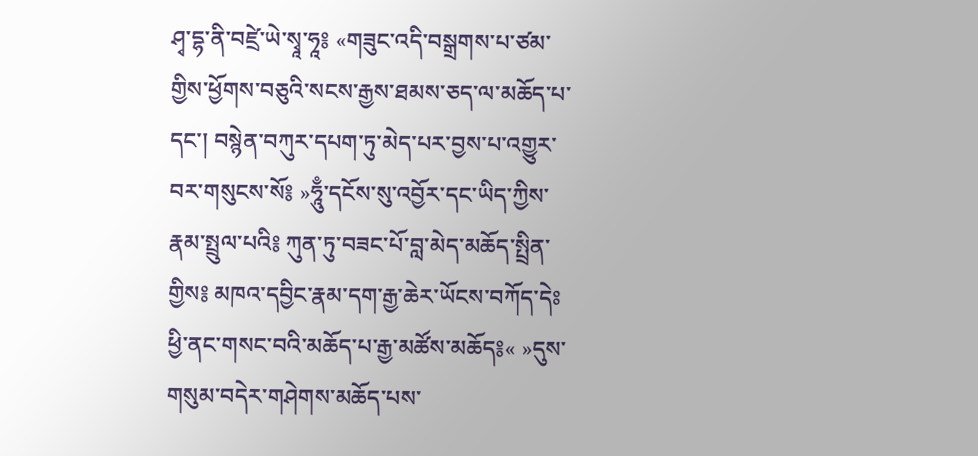ཤྭ་དྷ་ནི་བཛྲེ་ཡེ་སྭཱ་ཧཱ༔ «གཟུང་འདི་བསྒྲགས་པ་ཙམ་གྱིས་ཕྱོགས་བཅུའི་སངས་རྒྱས་ཐམས་ཅད་ལ་མཆོད་པ་དང་། བསྙེན་བཀུར་དཔག་ཏུ་མེད་པར་བྱས་པ་འགྱུར་བར་གསུངས་སོ༔ »ཧཱུྃ་དངོས་སུ་འབྱོར་དང་ཡིད་ཀྱིས་རྣམ་སྤྲུལ་པའི༔ ཀུན་ཏུ་བཟང་པོ་བླ་མེད་མཆོད་སྤྲིན་གྱིས༔ མཁའ་དབྱིང་རྣམ་དག་རྒྱ་ཆེར་ཡོངས་བཀོད་དེཿ ཕྱི་ནང་གསང་བའི་མཆོད་པ་རྒྱ་མཚོས་མཆོད༔« »དུས་གསུམ་བདེར་གཤེགས་མཆོད་པས་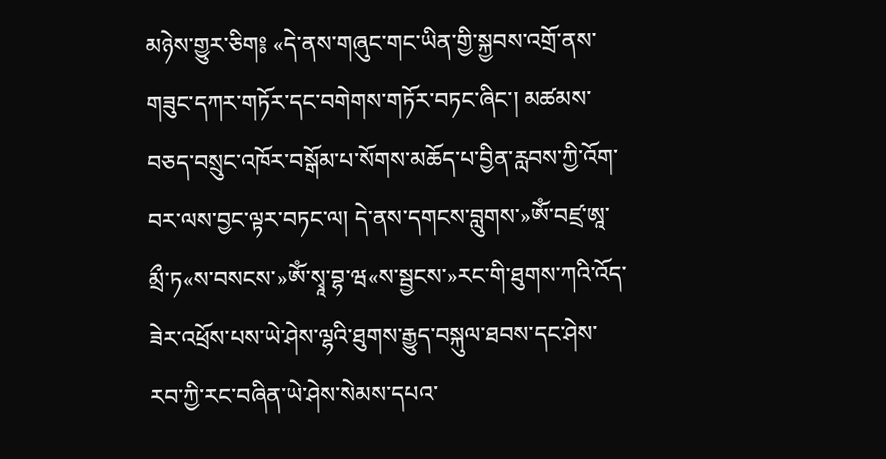མཉེས་གྱུར་ཅིག༔ «དེ་ནས་གཞུང་གང་ཡིན་གྱི་སྐྱབས་འགྲོ་ནས་གཟུང་དཀར་གཏོར་དང་བགེགས་གཏོར་བཏང་ཞིང་། མཚམས་བཅད་བསྲུང་འཁོར་བསྒོམ་པ་སོགས་མཆོད་པ་བྱིན་རླབས་ཀྱི་འོག་བར་ལས་བྱང་ལྟར་བཏང་ལ། དེ་ནས་དགངས་བླུགས་»ཨོཾ་བཛྲ་ཨཱ་མྲྀ་ཏ«ས་བསངས་»ཨོཾ་སྭཱ་བྷ་ཝ«ས་སྦྱངས་»རང་གི་ཐུགས་ཀའི་འོད་ཟེར་འཕྲོས་པས་ཡེ་ཤེས་ལྷའི་ཐུགས་རྒྱུད་བསྐུལ་ཐབས་དང་ཤེས་རབ་ཀྱི་རང་བཞིན་ཡེ་ཤེས་སེམས་དཔའ་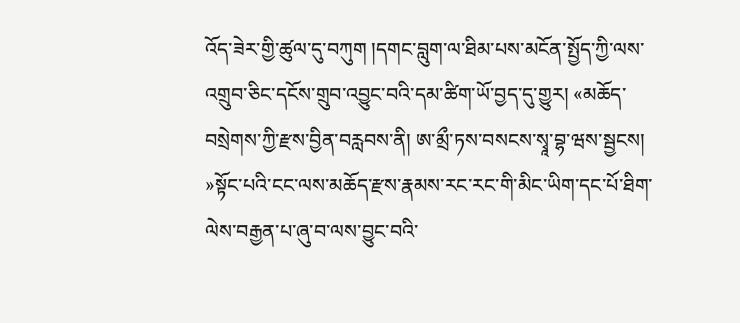འོད་ཟེར་གྱི་ཚུལ་དུ་བཀུག །དགང་བླུག་ལ་ཐིམ་པས་མངོན་སྤྱོད་ཀྱི་ལས་འགྲུབ་ཅིང་དངོས་གྲུབ་འབྱུང་བའི་དམ་ཚིག་ཡོ་བྱད་དུ་གྱུར། «མཆོད་བསྲེགས་ཀྱི་རྫས་བྱིན་བརླབས་ནི། ཨ་མྲྀ་ཏས་བསངས་སྭཱ་བྷ་ཝས་སྦྱངས། »སྟོང་པའི་ངང་ལས་མཆོད་རྫས་རྣམས་རང་རང་གི་མིང་ཡིག་དང་པོ་ཐིག་ལེས་བརྒྱན་པ་ཞུ་བ་ལས་བྱུང་བའི་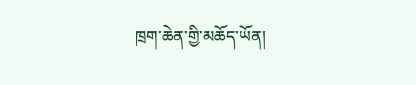ཁྲག་ཆེན་གྱི་མཆོད་ཡོན།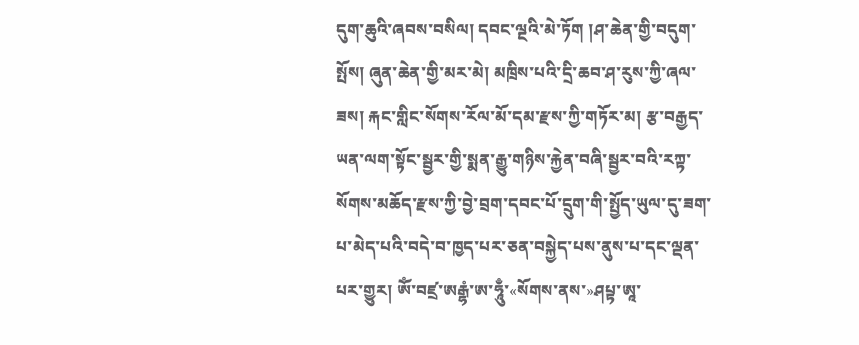དུག་ཆུའི་ཞབས་བསིལ། དབང་ལྔའི་མེ་ཏོག །ཤ་ཆེན་གྱི་བདུག་སྤོས། ཞུན་ཆེན་གྱི་མར་མེ། མཁྲིས་པའི་དྲི་ཆབ་ཤ་རུས་ཀྱི་ཞལ་ཟས། རྐང་གླིང་སོགས་རོལ་མོ་དམ་རྫས་ཀྱི་གཏོར་མ། རྩ་བརྒྱད་ཡན་ལག་སྟོང་སྦྱར་གྱི་སྨན་རྒྱུ་གཉིས་རྐྱེན་བཞི་སྦྱར་བའི་རཀྟ་སོགས་མཆོད་རྫས་ཀྱི་བྱེ་བྲག་དབང་པོ་དྲུག་གི་སྤྱོད་ཡུལ་དུ་ཟག་པ་མེད་པའི་བདེ་བ་ཁྱད་པར་ཅན་བསྐྱེད་པས་ནུས་པ་དང་ལྡན་པར་གྱུར། ཨོཾ་བཛྲ་ཨརྒྷཾ་ཨ་ཧཱུྃ་«སོགས་ནས་»ཤཔྟ་ཨཱ་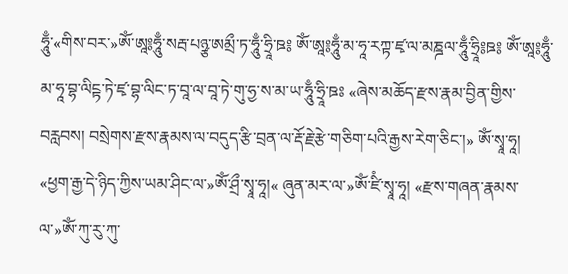ཧཱུྃ་«གིས་བར་»ཨོཾ་ཨཱ༔ཧཱུྃ་སརྦ་པཉྩ་ཨམྲྀ་ཏ་ཧཱུྃ་ཧྲཱི་ཋ༔ ཨོཾ་ཨཱ༔ཧཱུྃ་མ་ཧཱ་རཀྟ་ཛྭ་ལ་མཎྜལ་ཧཱུྃ་ཧྲཱི༔ཋ༔ ཨོཾ་ཨཱ༔ཧཱུྃ་མ་ཧཱ་བྷ་ལིངྟ་ཏེ་ཛྭ་བྷ་ལིང་ཏ་བཱ་ལ་བཱ་ཏེ་གུ་ཧྱ་ས་མ་ཡ་ཧཱུྃ་ཧྲཱི་ཋཿ «ཞེས་མཆོད་རྫས་རྣམ་བྱིན་གྱིས་བརླབས། བསྲེགས་རྫས་རྣམས་ལ་བདུད་རྩི་བྲན་ལ་རྡོ་རྗེ་རྩེ་གཅིག་པའི་རྒྱས་རེག་ཅིང་།» ཨོཾ་སྭཱ་ཧཱ། «ཕྱག་རྒྱ་དེ་ཉིད་ཀྱིས་ཡམ་ཤིང་ལ་»ཨོཾ་ཤྲྀ་སྭཱ་ཧཱ།« ཞུན་མར་ལ་»ཨོཾ་ཛིཾ་སྭཱ་ཧཱ། «རྫས་གཞན་རྣམས་ལ་»ཨོཾ་ཀུ་རུ་ཀུ་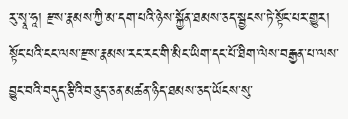རུ་སྭཱ་ཧཱ། རྫས་རྣམས་ཀྱི་མ་དག་པའི་ཉེས་སྐྱོན་ཐམས་ཅད་སྦྱངས་ཏེ་སྟོང་པར་གྱུར། སྟོང་པའི་ངང་ལས་རྫས་རྣམས་རང་རང་གི་མིང་ཡིག་དང་པོ་ཐིག་ལེས་བརྒྱན་པ་ལས་བྱུང་བའི་བདུད་རྩིའི་བཅུད་ཅན་མཚན་ཉིད་ཐམས་ཅད་ཡོངས་སུ་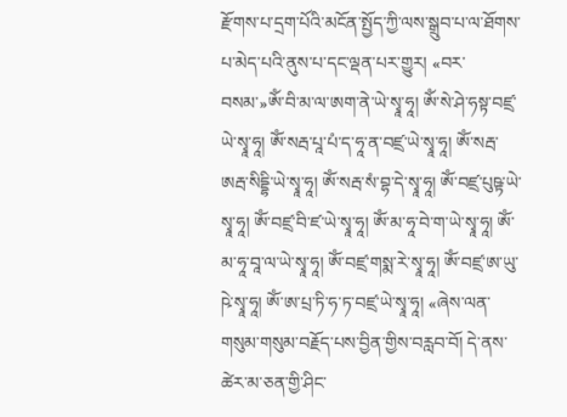རྫོགས་པ་དྲག་པོའི་མངོན་སྤྱོད་ཀྱི་ལས་སྒྲུབ་པ་ལ་ཐོགས་པ་མེད་པའི་ནུས་པ་དང་ལྡན་པར་གྱུར། «བར་བསམ་»ཨོཾ་བི་མ་ལ་ཨག་ནེ་ཡེ་སྭཱ་ཧཱ། ཨོཾ་སེ་ཤེ་ཧསྟ་བཛྲ་ཡེ་སྭཱ་ཧཱ། ཨོཾ་སརྦ་པཱ་པཾ་ད་ཧཱ་ན་བཛྲ་ཡེ་སྭཱ་ཧཱ། ཨོཾ་སརྦ་ཨརྦ་སིདྡྷི་ཡེ་སྭཱ་ཧཱ། ཨོཾ་སརྦ་སཾ་བྷ་དེ་སྭཱ་ཧཱ། ཨོཾ་བཛྲ་པུཥྟ་ཡེ་སྭཱ་ཧཱ། ཨོཾ་བཛྲ་བི་ཛ་ཡེ་སྭཱ་ཧཱ། ཨོཾ་མ་ཧཱ་བེ་ག་ཡེ་སྭཱ་ཧཱ། ཨོཾ་མ་ཧཱ་བཱ་ལ་ཡེ་སྭཱ་ཧཱ། ཨོཾ་བཛྲ་གསྨ་རེ་སྭཱ་ཧཱ། ཨོཾ་བཛྲ་ཨ་ཡུ་ཥེ་སྭཱ་ཧཱ། ཨོཾ་ཨ་པྲ་ཏི་ཧ་ཏ་བཛྲ་ཡེ་སྭཱ་ཧཱ། «ཞེས་ལན་གསུམ་གསུམ་བརྗོད་པས་བྱིན་གྱིས་བརླབ་བོ། དེ་ནས་ཚེར་མ་ཅན་གྱི་ཤིང་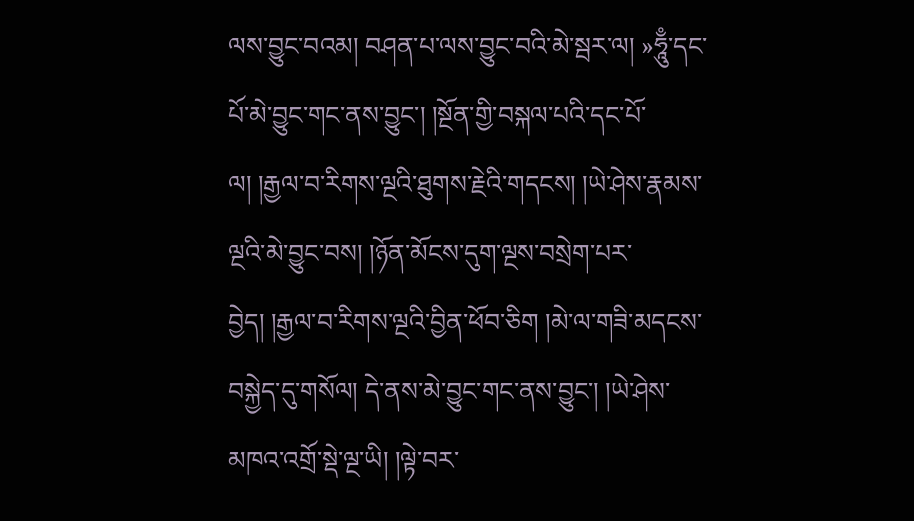ལས་བྱུང་བའམ། བཤན་པ་ལས་བྱུང་བའི་མེ་སྦར་ལ། »ཧཱུྃ་དང་པོ་མེ་བྱུང་གང་ནས་བྱུང་། །སྔོན་གྱི་བསྐལ་པའི་དང་པོ་ལ། །རྒྱལ་བ་རིགས་ལྔའི་ཐུགས་རྗེའི་གདངས། །ཡེ་ཤེས་རྣམས་ལྔའི་མེ་བྱུང་བས། །ཉོན་མོངས་དུག་ལྔས་བསྲེག་པར་བྱེད། །རྒྱལ་བ་རིགས་ལྔའི་བྱིན་ཕོབ་ཅིག །མེ་ལ་གཟི་མདངས་བསྐྱེད་དུ་གསོལ། དེ་ནས་མེ་བྱུང་གང་ནས་བྱུང་། །ཡེ་ཤེས་མཁའ་འགྲོ་སྡེ་ལྔ་ཡི། །ལྟེ་བར་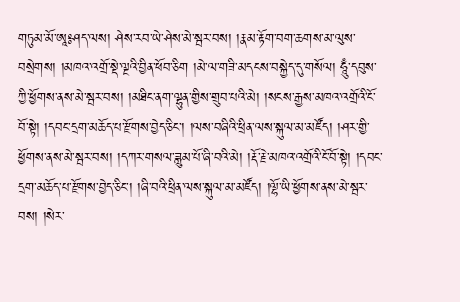གཏུམ་མོ་ཨཱ༔ཤད་ལས། ཤེས་རབ་ཡེ་ཤེས་མེ་སྦར་བས། །རྣམ་རྟོག་བག་ཆགས་མ་ལུས་བསྲེགས། །མཁའ་འགྲོ་སྡེ་ལྔའི་བྱིན་ཕོབ་ཅིག །མེ་ལ་གཟི་མདངས་བསྐྱེད་དུ་གསོལ། ཧཱུྃ་དབུས་ཀྱི་ཕྱོགས་ནས་མེ་སྦར་བས། །མཐིང་ནག་ལྷུན་གྱིས་གྲུབ་པའི་མེ། །སངས་རྒྱས་མཁའ་འགྲོའི་ངོ་བོ་སྟེ། །དབང་དྲག་མཆོད་པ་རྫོགས་བྱེད་ཅིང་། །ལས་བཞིའི་ཕྲིན་ལས་སྐུལ་མ་མཛོད། །ཤར་གྱི་ཕྱོགས་ནས་མེ་སྦར་བས། །དཀར་གསལ་ཟླུམ་པོ་ཞི་བའི་མེ། །རྡོ་རྗེ་མཁའ་འགྲོའི་ངོ་བོ་སྟེ། །དབང་དྲག་མཆོད་པ་རྫོགས་བྱེད་ཅིང་། །ཞི་བའི་ཕྲིན་ལས་སྐུལ་མ་མཛོད། །ལྷོ་ཡི་ཕྱོགས་ནས་མེ་སྦར་བས། །སེར་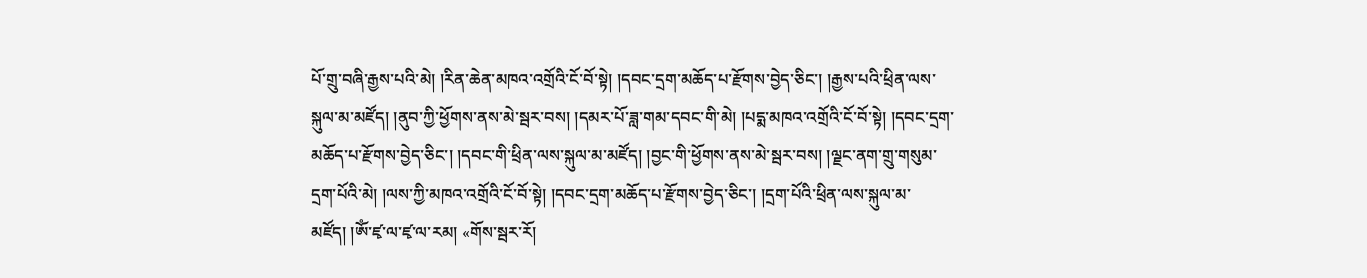པོ་གྲུ་བཞི་རྒྱས་པའི་མེ། །རིན་ཆེན་མཁའ་འགྲོའི་ངོ་བོ་སྟེ། །དབང་དྲག་མཆོད་པ་རྫོགས་བྱེད་ཅིང་། །རྒྱས་པའི་ཕྲིན་ལས་སྐུལ་མ་མཛོད། །ནུབ་ཀྱི་ཕྱོགས་ནས་མེ་སྦར་བས། །དམར་པོ་ཟླ་གམ་དབང་གི་མེ། །པདྨ་མཁའ་འགྲོའི་ངོ་བོ་སྟེ། །དབང་དྲག་མཆོད་པ་རྫོགས་བྱེད་ཅིང་། །དབང་གི་ཕྲིན་ལས་སྐུལ་མ་མཛོད། །བྱང་གི་ཕྱོགས་ནས་མེ་སྦར་བས། །ལྗང་ནག་གྲུ་གསུམ་དྲག་པོའི་མེ། །ལས་ཀྱི་མཁའ་འགྲོའི་ངོ་བོ་སྟེ། །དབང་དྲག་མཆོད་པ་རྫོགས་བྱེད་ཅིང་། །དྲག་པོའི་ཕྲིན་ལས་སྐུལ་མ་མཛོད། །ཨོཾ་ཛྭ་ལ་ཛྭ་ལ་རམ། «གོས་སྦར་རོ།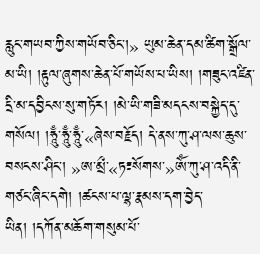རླུང་གཡབ་ཀྱིས་གཡོབ་ཅིང་།» ཡུམ་ཆེན་དམ་ཚིག་སྒྲོལ་མ་ཡི། །རྟུལ་ཞུགས་ཆེན་པོ་གཡོས་པ་ཡིས། །གཟུང་འཛིན་དྲི་མ་དབྱིངས་སུ་གཏོར། །མེ་ཡི་གཟི་མདངས་བསྐྱེད་དུ་གསོལ། །ཧཱུྃ་ཧཱུྃ་ཧཱུྃ་«ཞེས་བརྗོད། དེ་ནས་ཀུ་ཤ་ལས་ཆུས་བསངས་ཤིང་། »ཨ་མྲྀ་«ཏ༴སོགས་»ཨོཾ་ཀུ་ཤ་འདི་ནི་གཙང་ཞིང་དགེ། །ཚངས་པ་ལྷ་རྣམས་དག་བྱེད་ཡིན། །དཀོན་མཆོག་གསུམ་པོ་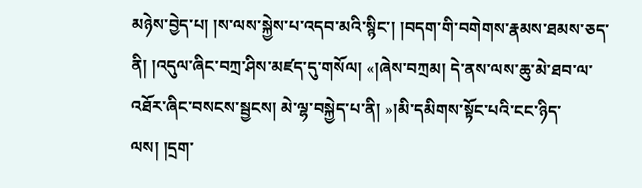མཉེས་བྱེད་པ། །ས་ལས་སྐྱེས་པ་འདབ་མའི་སྙིང་། །བདག་གི་བགེགས་རྣམས་ཐམས་ཅད་ནི། །འདུལ་ཞིང་བཀྲ་ཤིས་མཛད་དུ་གསོལ། «།ཞེས་བཀྲམ། དེ་ནས་ལས་ཆུ་མེ་ཐབ་ལ་འཐོར་ཞིང་བསངས་སྦྱངས། མེ་ལྷ་བསྐྱེད་པ་ནི། »།མི་དམིགས་སྟོང་པའི་ངང་ཉིད་ལས། །དྲག་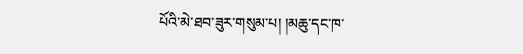པོའི་མེ་ཐབ་ཟུར་གསུམ་པ། །མཆུ་དང་ཁ་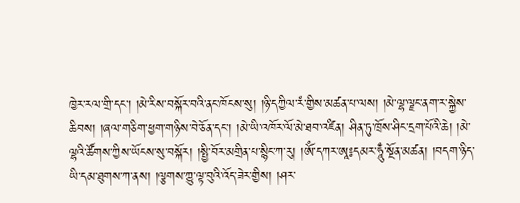ཁྱེར་རལ་གྲི་དང་། །མེ་རིས་བསྐོར་བའི་ནང་ཁོངས་སུ། །ཉི་དཀྱིལ་རཾ་གྱིས་མཚན་པ་ལས། །མེ་ལྷ་ལྗང་ནག་ར་སྐྱེས་ཆིབས། །ཞལ་གཅིག་ཕྱག་གཉིས་བེ་ཅོན་དང་། །མེ་ཡི་འཁོར་ལོ་མེ་ཐབ་འཛིན། ཤིན་ཏུ་ཁྲོས་ཤིང་དྲག་པོའི་ཆེ། །མེ་ལྷའི་ཚོགས་ཀྱིས་ཡོངས་སུ་བསྐོར། །སྤྱི་བོར་མགྲིན་པ་སྙིང་ཀ་རུ། །ཨོཾ་དཀར་ཨཱ༔དམར་ཧཱུྃ་སྔོན་མཚན། །བདག་ཉིད་ཡི་དམ་ཐུགས་ཀ་ནས། །ལྕགས་ཀྱུ་ལྟ་བུའི་འོད་ཟེར་གྱིས། །ཤར་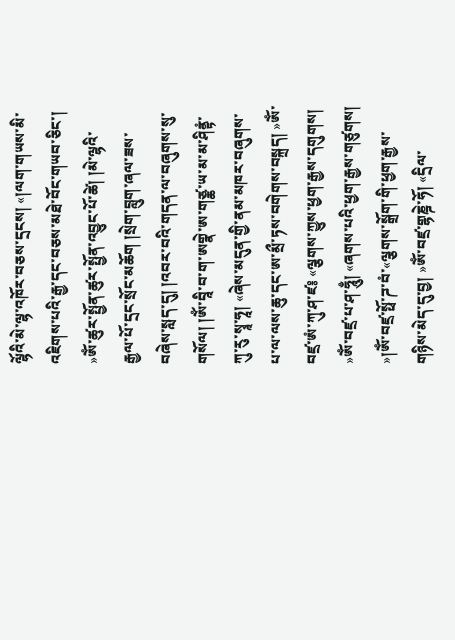ལྷོའི་མེ་ལྷ་འཁོར་བཅས་དྲངས། «།ལག་གཡས་མི་འཇིགས་པའི་རྒྱ་དང་བཅས་མཐེ་བོང་གཡབ་ཅིང་། »ཨོཾ་ཚུར་སྤྱོན་ཚུར་སྤྱོན་འབྱུང་པོ་ཚེ། །མེ་ལྷའི་རྒྱལ་པོ་དྲང་སྲོང་མཆོག །སྲེག་བླུག་ཞལ་ཟས་བཞེས་སླད་དུ། །འབར་བའི་གདན་ལ་བཞུགས་སུ་གསོལ། །ཨོཾ་བཱི་བ་ག་ཨགྣེ་ཨ་གཙྪ་ཡ་མ་མ་ཤིནྟཾ་ཀུ་རུ་སྭཱ་ཧཱ། «ཞེས་མདུན་གྱི་ནམ་མཁར་བཞུགས་པ་ལ་ལས་ཆུ་དང་ཨ་མྲྀ་ཏས་བགེགས་བསྐྲད། »ཨོཾ་བཛྲ་ཨཾ་ཀུ་ཤ་ཛ༔ «ལྕགས་ཀྱུས་ཕྱག་རྒྱས་དགུགས། »ཨོཾ་བཛྲ་པ་ཤ་ཧཱུྃ། «ཞགས་པའི་ཕྱག་རྒྱས་གཙུགས། »།ཨོཾ་བཛྲ་སྥོ་ཌ་བཾ་«ལྕགས་སྒྲོག་གི་ཕྱག་རྒྱས་གཉིས་མེད་དུ་བྱ། »ཨོཾ་བཛྲ་གྷཎྜེ་ཧོ། «དྲིལ་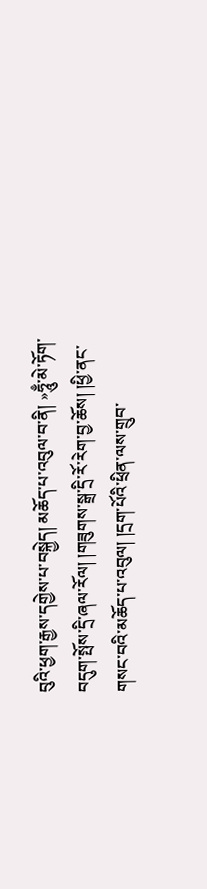བུའི་ཕྱག་རྒྱས་དགྱེས་པ་བསྐྱེད། མཆོད་པ་འབུལ་བ་ནི། »ཧཱུྃ་མེ་ཏོག་བདུག་སྤོས་དྲི་ཞལ་རོལ། །གཟུགས་སྒྲ་དྲི་རོ་རེག་བྱ་ཆོས། །ཕྱི་ནང་གསང་བའི་མཆོད་པ་འབུལ། །དྲག་པོའི་ཕྲིན་ལས་གྲུབ་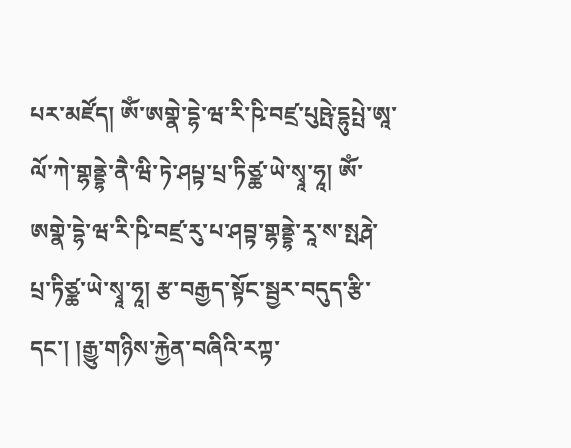པར་མཛོད། ཨོཾ་ཨགྣེ་དྷེ་ཝ་རི་ཥི་བཛྲ་པུཥྤེ་དྷུཔྤེ་ཨཱ་ལོ་ཀེ་གྷནྡྷེ་ནཻ་ཝི་ཏེ་ཤཔྟ་པྲ་ཏིཙྪ་ཡེ་སྭཱ་ཧཱ། ཨོཾ་ཨགྣེ་དྷེ་ཝ་རི་ཥི་བཛྲ་རུ་པ་ཤབྟ་གྷནྡྷེ་རཱ་ས་སྤརྴེ་པྲ་ཏིཙྪ་ཡེ་སྭཱ་ཧཱ། རྩ་བརྒྱད་སྟོང་སྦྱར་བདུད་རྩི་དང་། །རྒྱུ་གཉིས་རྐྱེན་བཞིའི་རཀྟ་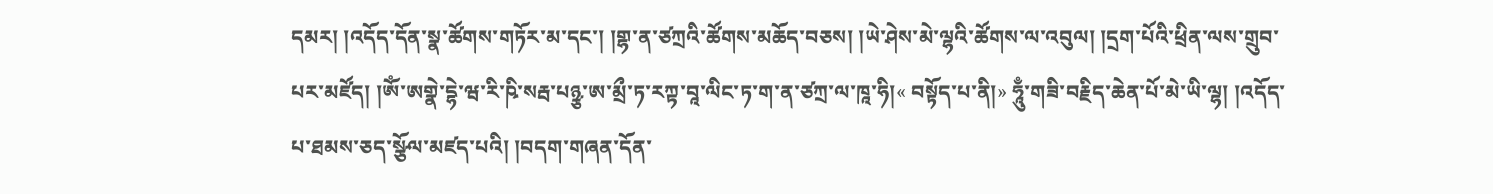དམར། །འདོད་དོན་སྣ་ཚོགས་གཏོར་མ་དང་། །གྷ་ན་ཙཀྲའི་ཚོགས་མཆོད་བཅས། །ཡེ་ཤེས་མེ་ལྷའི་ཚོགས་ལ་འབུལ། །དྲག་པོའི་ཕྲིན་ལས་གྲུབ་པར་མཛོད། །ཨོཾ་ཨགྣེ་དྷེ་ཝ་རི་ཥི་སརྦ་པཉྩ་ཨ་མྲྀ་ཏ་རཀྟ་བཱ་ལིང་ཏ་ག་ན་ཙཀྲ་ལ་ཁཱ་ཧི།« བསྟོད་པ་ནི།» ཧཱུྃ་གཟི་བརྗིད་ཆེན་པོ་མེ་ཡི་ལྷ། །འདོད་པ་ཐམས་ཅད་སྩོལ་མཛད་པའི། །བདག་གཞན་དོན་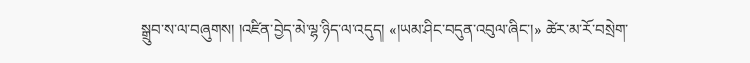སྒྲུབ་ས་ལ་བཞུགས། །འཛིན་བྱེད་མེ་ལྷ་ཉིད་ལ་འདུད། «།ཡམ་ཤིང་བདུན་འབུལ་ཞིང་།» ཚེར་མ་རོ་བསྲེག་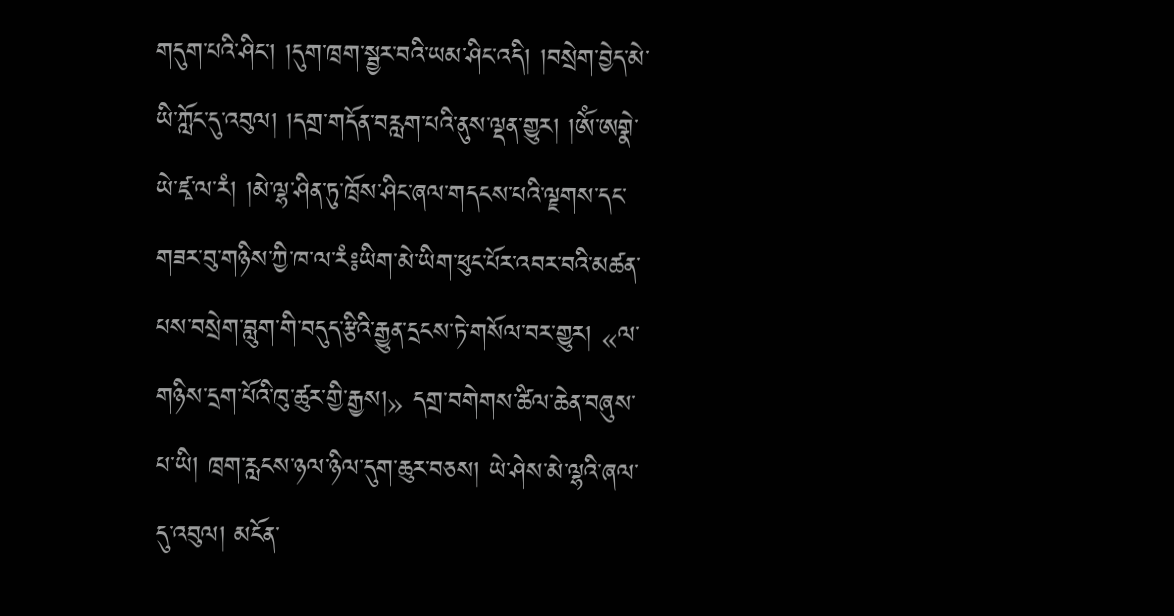གདུག་པའི་ཤིང་། །དུག་ཁྲག་སྦྱར་བའི་ཡམ་ཤིང་འདི། །བསྲེག་བྱེད་མེ་ཡི་ཀློང་དུ་འབུལ། །དགྲ་གདོན་བརླག་པའི་ནུས་ལྡན་གྱུར། །ཨོཾ་ཨགྣེ་ཡེ་ཛྭ་ལ་རཾ། །མེ་ལྷ་ཤིན་ཏུ་ཁྲོས་ཤིང་ཞལ་གདངས་པའི་ལྗགས་དང་གཟར་བུ་གཉིས་ཀྱི་ཁ་ལ་རཾ༔ཡིག་མེ་ཡིག་ཕུང་པོར་འབར་བའི་མཚན་པས་བསྲེག་བླུག་གི་བདུད་རྩིའི་རྒྱུན་དྲངས་ཏེ་གསོལ་བར་གྱུར། «ལ་གཉིས་དྲག་པོའི་ཁུ་ཚུར་གྱི་རྒྱས།» དགྲ་བགེགས་ཚིལ་ཆེན་བཞུས་པ་ཡི། ཁྲག་རླངས་ཉལ་ཉིལ་དུག་ཆུར་བཅས། ཡེ་ཤེས་མེ་ལྷའི་ཞལ་དུ་འབུལ། མངོན་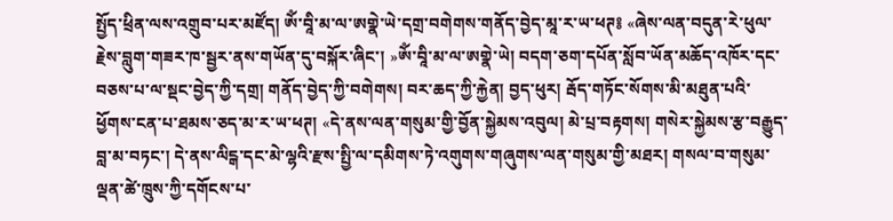སྤྱོད་ཕྲིན་ལས་འགྲུབ་པར་མཛོད། ཨོཾ་བཱི་མ་ལ་ཨགྣེ་ཡེ་དགྲ་བགེགས་གནོད་བྱེད་མཱ་ར་ཡ་ཕཊ༔ «ཞེས་ལན་བདུན་རེ་ཕུལ་རྗེས་བླུག་གཟར་ཁ་སྦྱར་ནས་གཡོན་དུ་བསྐོར་ཞིང་། »ཨོཾ་བཱི་མ་ལ་ཨགྣེ་ཡེ། བདག་ཅག་དཔོན་སློབ་ཡོན་མཆོད་འཁོར་དང་བཅས་པ་ལ་སྡང་བྱེད་ཀྱི་དགྲ། གནོད་བྱེད་ཀྱི་བགེགས། བར་ཆད་ཀྱི་རྐྱེན། བྱད་ཕུར། རྦོད་གཏོང་སོགས་མི་མཐུན་པའི་ཕྱོགས་ངན་པ་ཐམས་ཅད་མ་ར་ཡ་ཕཊ། «དེ་ནས་ལན་གསུམ་གྱི་བྱོན་སྐྱེམས་འབུལ། མེ་པྲ་བརྟགས། གསེར་སྐྱེམས་རྩ་བརྒྱུད་བླ་མ་བཏང་། དེ་ནས་ལིངྒ་དང་མེ་ལྷའི་རྫས་སྤྱི་ལ་དམིགས་ཏེ་འགུགས་གཞུགས་ལན་གསུམ་གྱི་མཐར། གསལ་བ་གསུམ་ལྡན་ཚེ་ཁྲུས་ཀྱི་དགོངས་པ་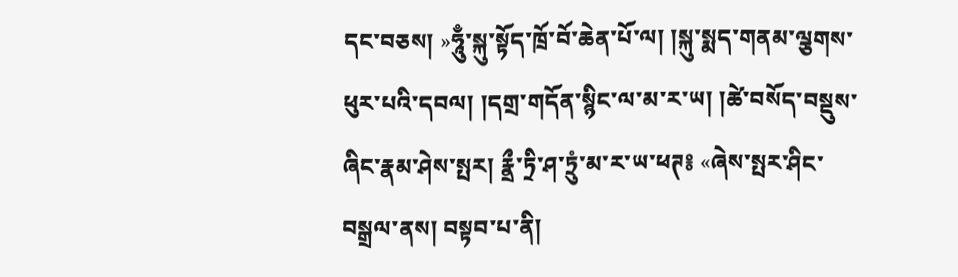དང་བཅས། »ཧཱུྃ་སྐུ་སྟོད་ཁྲོ་བོ་ཆེན་པོ་ལ། །སྐུ་སྨད་གནམ་ལྕགས་ཕུར་པའི་དབལ། །དགྲ་གདོན་སྙིང་ལ་མ་ར་ཡ། །ཚེ་བསོད་བསྡུས་ཞིང་རྣམ་ཤེས་སྤར། རྣྲྀ་ཏྲི་ཤ་ཏྲུཾ་མ་ར་ཡ་ཕཊ༔ «ཞེས་སྤར་ཤིང་བསྒྲལ་ནས། བསྟབ་པ་ནི།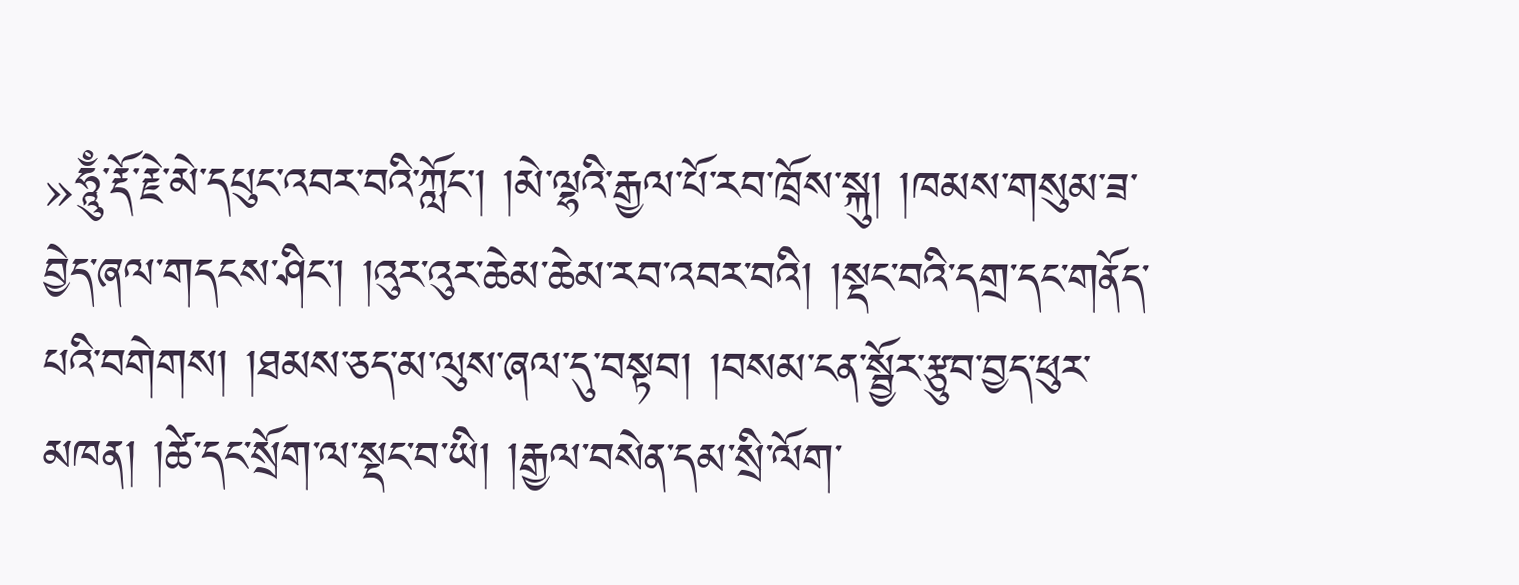»ཧཱུྃ་རྡོ་རྗེ་མེ་དཔུང་འབར་བའི་ཀློང་། །མེ་ལྷའི་རྒྱལ་པོ་རབ་ཁྲོས་སྐུ། །ཁམས་གསུམ་ཟ་བྱེད་ཞལ་གདངས་ཤིང་། །འུར་འུར་ཆེམ་ཆེམ་རབ་འབར་བའི། །སྡང་བའི་དགྲ་དང་གནོད་པའི་བགེགས། །ཐམས་ཅད་མ་ལུས་ཞལ་དུ་བསྟབ། །བསམ་ངན་སྦྱོར་རྩུབ་བྱད་ཕུར་མཁན། །ཚེ་དང་སྲོག་ལ་སྡང་བ་ཡི། །རྒྱལ་བསེན་དམ་སྲི་ལོག་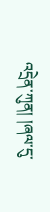འདྲེན་ཀུན། །ཞལ་དུ་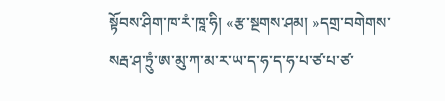སྟོབས་ཤིག་ཁ་རཾ་ཁཱ་ཧི། «རྩ་སྔགས་ཤམ། »དགྲ་བགེགས་སརྦ་ཤ་ཏྲུཾ་ཨ་མུ་ཀ་མ་ར་ཡ་ད་ཧ་ད་ཧ་པ་ཙ་པ་ཙ་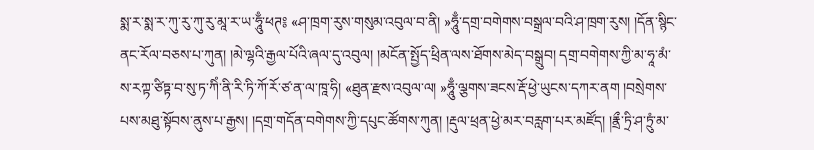སྨ་ར་སྨ་ར་ཀུ་རུ་ཀུ་རུ་མཱ་ར་ཡ་ཧཱུྃ་ཕཊ༔ «ཤ་ཁྲག་རུས་གསུམ་འབུལ་བ་ནི། »ཧཱུྃ་དགྲ་བགེགས་བསྒྲལ་བའི་ཤ་ཁྲག་རུས། །དོན་སྙིང་ནང་རོལ་བཅས་པ་ཀུན། །མེ་ལྷའི་རྒྱལ་པོའི་ཞལ་དུ་འབུལ། །མངོན་སྤྱོད་ཕྲིན་ལས་ཐོགས་མེད་བསྒྲུབ། དགྲ་བགེགས་ཀྱི་མ་ཧཱ་མཾ་ས་རཀྟ་ཙིཏྟ་བ་སུ་ཏ་ཀིཾ་ནི་རི་ཏི་ཀོ་རོ་ཙ་ན་ལ་ཁཱ་ཧི། «ཐུན་རྫས་འབུལ་ལ། »ཧཱུྃ་ལྕགས་ཟངས་རྡོ་ཕྱེ་ཡུངས་དཀར་ནག །བསྲེགས་པས་མཐུ་སྟོབས་ནུས་པ་རྒྱས། །དགྲ་གདོན་བགེགས་ཀྱི་དཔུང་ཚོགས་ཀུན། །རྡུལ་ཕྲན་ཕྱེ་མར་བརླག་པར་མཛོད། །རྣྲྀ་ཏྲི་ཤ་ཏྲུཾ་མ་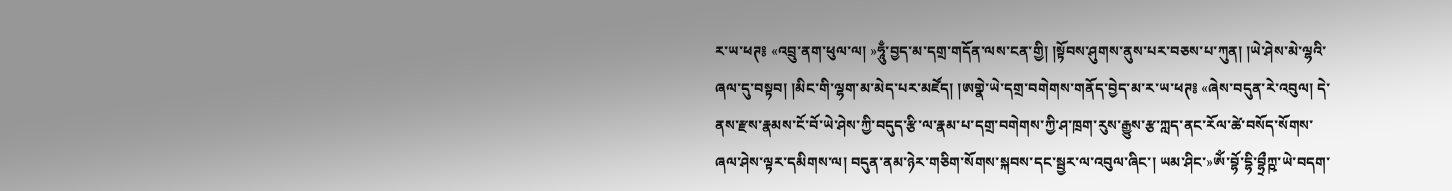ར་ཡ་ཕཊ༔ «འབྲུ་ནག་ཕུལ་ལ། »ཧཱུྃ་བྱད་མ་དགྲ་གདོན་ལས་ངན་གྱི། །སྟོབས་ཤུགས་ནུས་པར་བཅས་པ་ཀུན། །ཡེ་ཤེས་མེ་ལྷའི་ཞལ་དུ་བསྟབ། །མིང་གི་ལྷག་མ་མེད་པར་མཛོད། །ཨགྣེ་ཡེ་དགྲ་བགེགས་གནོད་བྱེད་མ་ར་ཡ་ཕཊ༔ «ཞེས་བདུན་རེ་འབུལ། དེ་ནས་རྫས་རྣམས་ངོ་བོ་ཡེ་ཤེས་ཀྱི་བདུད་རྩི་ལ་རྣམ་པ་དགྲ་བགེགས་ཀྱི་ཤ་ཁྲག་རུས་རྒྱུས་རྩ་ཀླད་ནང་རོལ་ཚེ་བསོད་སོགས་ཞལ་ཤེས་ལྟར་དམིགས་ལ། བདུན་ནམ་ཉེར་གཅིག་སོགས་སྐབས་དང་སྦྱར་ལ་འབུལ་ཞིང་། ཡམ་ཤིང་»ཨོཾ་བྷོ་དྷི་བྷྲྀཀྵ་ཡེ་བདག་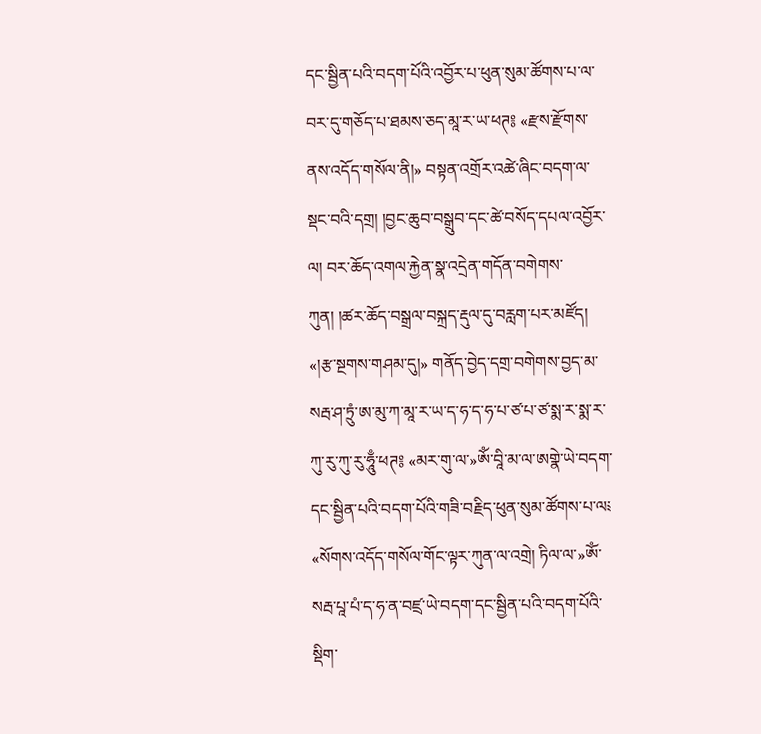དང་སྦྱིན་པའི་བདག་པོའི་འབྱོར་པ་ཕུན་སུམ་ཚོགས་པ་ལ་བར་དུ་གཅོད་པ་ཐམས་ཅད་མཱ་ར་ཡ་ཕཊ༔ «རྫས་རྫོགས་ནས་འདོད་གསོལ་ནི།» བསྟན་འགྲོར་འཚེ་ཞིང་བདག་ལ་སྡང་བའི་དགྲ། །བྱང་ཆུབ་བསྒྲུབ་དང་ཚེ་བསོད་དཔལ་འབྱོར་ལ། བར་ཆོད་འགལ་རྐྱེན་སྣ་འདྲེན་གདོན་བགེགས་ཀུན། །ཚར་ཆོད་བསྒྲལ་བསྐྲད་རྡུལ་དུ་བརླག་པར་མཛོད། «།རྩ་སྔགས་གཤམ་དུ།» གནོད་བྱེད་དགྲ་བགེགས་བྱད་མ་སརྦ་ཤ་ཏྲུཾ་ཨ་མུ་ཀ་མཱ་ར་ཡ་ད་ཧ་ད་ཧ་པ་ཙ་པ་ཙ་སྨ་ར་སྨ་ར་ཀུ་རུ་ཀུ་རུ་ཧཱུྃ་ཕཊ༔ «མར་གུ་ལ་»ཨོཾ་བཱི་མ་ལ་ཨགྣེ་ཡེ་བདག་དང་སྦྱིན་པའི་བདག་པོའི་གཟི་བརྗིད་ཕུན་སུམ་ཚོགས་པ་ལ༴ «སོགས་འདོད་གསོལ་གོང་ལྟར་ཀུན་ལ་འགྲེ། ཏིལ་ལ་»ཨོཾ་སརྦ་པཱ་པཾ་ད་ཧ་ན་བཛྲ་ཡེ་བདག་དང་སྦྱིན་པའི་བདག་པོའི་སྡིག་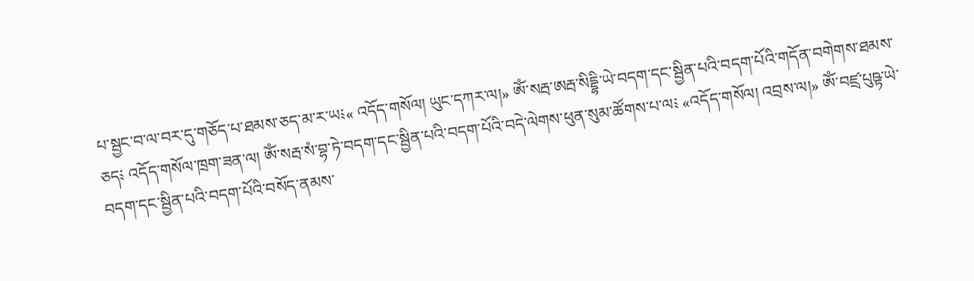པ་སྦྱང་བ་ལ་བར་དུ་གཅོད་པ་ཐམས་ཅད་མ་ར་ཡ༴« འདོད་གསོལ། ཡུང་དཀར་ལ།» ཨོཾ་སརྦ་ཨརྦ་སིདྡྷི་ཡེ་བདག་དང་སྦྱིན་པའི་བདག་པོའི་གདོན་བགེགས་ཐམས་ཅད༴ འདོད་གསོལ་ཁྲག་ཟན་ལ། ཨོཾ་སརྦ་སཾ་བྷ་ཏེ་བདག་དང་སྦྱིན་པའི་བདག་པོའི་བདེ་ལེགས་ཕུན་སུམ་ཚོགས་པ་ལ༴ «འདོད་གསོལ། འབྲས་ལ།» ཨོཾ་བཛྲ་པུཥྟ་ཡེ་བདག་དང་སྦྱིན་པའི་བདག་པོའི་བསོད་ནམས་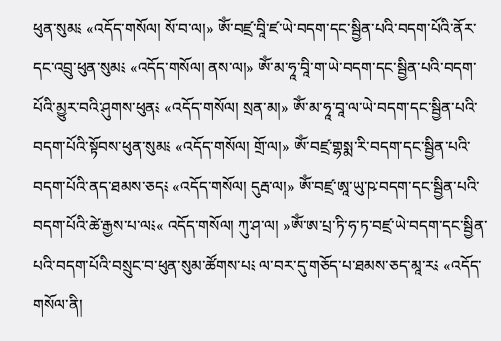ཕུན་སུམ༴ «འདོད་གསོལ། སོ་བ་ལ།» ཨོཾ་བཛྲ་བཱི་ཛ་ཡེ་བདག་དང་སྦྱིན་པའི་བདག་པོའི་ནོར་དང་འབྲུ་ཕུན་སུམ༴ «འདོད་གསོལ། ནས་ལ།» ཨོཾ་མ་ཧཱ་བཱི་ག་ཡེ་བདག་དང་སྦྱིན་པའི་བདག་པོའི་མྱུར་བའི་ཤུགས་ཕུན༴ «འདོད་གསོལ། སྲན་མ།» ཨོཾ་མ་ཧཱ་བཱ་ལ་ཡེ་བདག་དང་སྦྱིན་པའི་བདག་པོའི་སྟོབས་ཕུན་སུམ༴ «འདོད་གསོལ། གྲོ་ལ།» ཨོཾ་བཛྲ་གྷསྨ་རི་བདག་དང་སྦྱིན་པའི་བདག་པོའི་ནད་ཐམས་ཅད༴ «འདོད་གསོལ། དུརྦ་ལ།» ཨོཾ་བཛྲ་ཨཱ་ཡུ་ཥ་བདག་དང་སྦྱིན་པའི་བདག་པོའི་ཚེ་རྒྱས་པ་ལ༴« འདོད་གསོལ། ཀུ་ཤ་ལ། »ཨོཾ་ཨ་པྲ་ཏི་ཧ་ཏ་བཛྲ་ཡེ་བདག་དང་སྦྱིན་པའི་བདག་པོའི་བསྲུང་བ་ཕུན་སུམ་ཚོགས་པ༴ ལ་བར་དུ་གཅོད་པ་ཐམས་ཅད་མཱ་ར༴ «འདོད་གསོལ་ནི།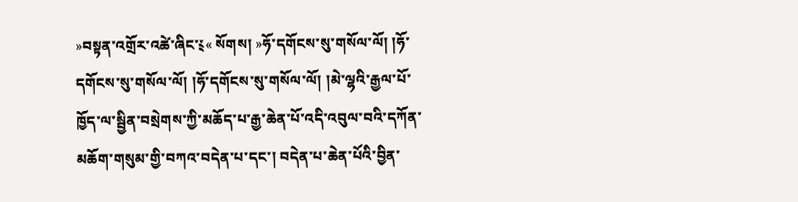»བསྟན་འགྲོར་འཚེ་ཞིང་༴« སོགས། »ཧོ་དགོངས་སུ་གསོལ་ལོ། །ཧོ་དགོངས་སུ་གསོལ་ལོ། །ཧོ་དགོངས་སུ་གསོལ་ལོ། །མེ་ལྷའི་རྒྱལ་པོ་ཁྱོད་ལ་སྦྱིན་བསྲེགས་ཀྱི་མཆོད་པ་རྒྱ་ཆེན་པོ་འདི་འབུལ་བའི་དཀོན་མཆོག་གསུམ་གྱི་བཀའ་བདེན་པ་དང་། བདེན་པ་ཆེན་པོའི་བྱིན་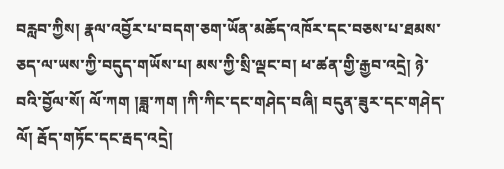བརླབ་ཀྱིས། རྣལ་འབྱོར་པ་བདག་ཅག་ཡོན་མཆོད་འཁོར་དང་བཅས་པ་ཐམས་ཅད་ལ་ཡས་ཀྱི་བདུད་གཡོས་པ། མས་ཀྱི་སྲི་ལྡང་བ། ཕ་ཚན་གྱི་རྒྱབ་འདྲེ། ཉེ་བའི་བྱོལ་སོ། ལོ་ཀག །ཟླ་ཀག །ཀི་ཀིང་དང་གཤེད་བཞི། བདུན་ཟུར་དང་གཤེད་ལོ། རྦོད་གཏོང་དང་རྦད་འདྲེ།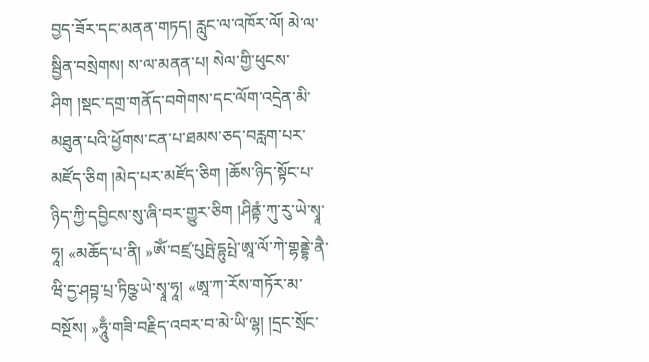བྱད་ཟོར་དང་མནན་གཏད། རླུང་ལ་འཁོར་ལོ། མེ་ལ་སྦྱིན་བསྲེགས། ས་ལ་མནན་པ། སེལ་གྱི་ཕུངས་ཤིག །སྡང་དགྲ་གནོད་བགེགས་དང་ལོག་འདྲེན་མི་མཐུན་པའི་ཕྱོགས་ངན་པ་ཐམས་ཅད་བརླག་པར་མཛོད་ཅིག །མེད་པར་མཛོད་ཅིག །ཆོས་ཉིད་སྟོང་པ་ཉིད་ཀྱི་དབྱིངས་སུ་ཞི་བར་གྱུར་ཅིག །ཤིནྟཾ་ཀུ་རུ་ཡེ་སྭཱ་ཧཱ། «མཆོད་པ་ནི། »ཨོཾ་བཛྲ་པུཥྤེ་དྷུཔྤེ་ཨཱ་ལོ་ཀེ་གྷནྡྷེ་ནཻ་ཝི་དྱ་ཤབྟ་པྲ་ཏིཥྩ་ཡེ་སྭཱ་ཧཱ། «ཨཱ་ཀ་རོས་གཏོར་མ་བསྔོས། »ཧཱུྃ་གཟི་བརྗིད་འབར་བ་མེ་ཡི་ལྷ། །དྲང་སྲོང་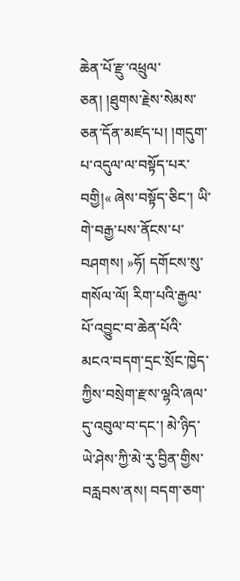ཆེན་པོ་རྫུ་འཕྲུལ་ཅན། །ཐུགས་རྗེས་སེམས་ཅན་དོན་མཛད་པ། །གདུག་པ་འདུལ་ལ་བསྟོད་པར་བགྱི།« ཞེས་བསྟོད་ཅིང་། ཡི་གེ་བརྒྱ་པས་ནོངས་པ་བཤགས། »ཧོ། དགོངས་སུ་གསོལ་ལོ། རིག་པའི་རྒྱལ་པོ་འབྱུང་བ་ཆེན་པོའི་མངའ་བདག་དྲང་སྲོང་ཁྱེད་ཀྱིས་བསྲེག་རྫས་ལྷའི་ཞལ་དུ་འབུལ་བ་དང་། མེ་ཉིད་ཡེ་ཤེས་ཀྱི་མེ་རུ་བྱིན་གྱིས་བརླབས་ནས། བདག་ཅག་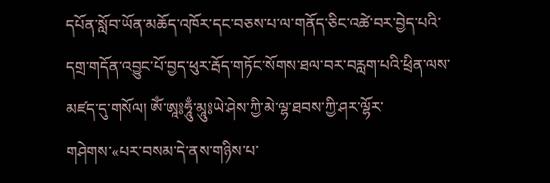དཔོན་སློབ་ཡོན་མཆོད་འཁོར་དང་བཅས་པ་ལ་གནོད་ཅིང་འཚེ་བར་བྱེད་པའི་དགྲ་གདོན་འབྱུང་པོ་བྱད་ཕུར་རྦོད་གཏོང་སོགས་ཐལ་བར་བརླག་པའི་ཕྲིན་ལས་མཛད་དུ་གསོལ། ཨོཾ་ཨཱ༔ཧཱུྃ་མཱུ༔ཡེ་ཤེས་ཀྱི་མེ་ལྷ་ཐབས་ཀྱི་ཤར་ལྷོར་གཤེགས་«པར་བསམ་དེ་ནས་གཉིས་པ་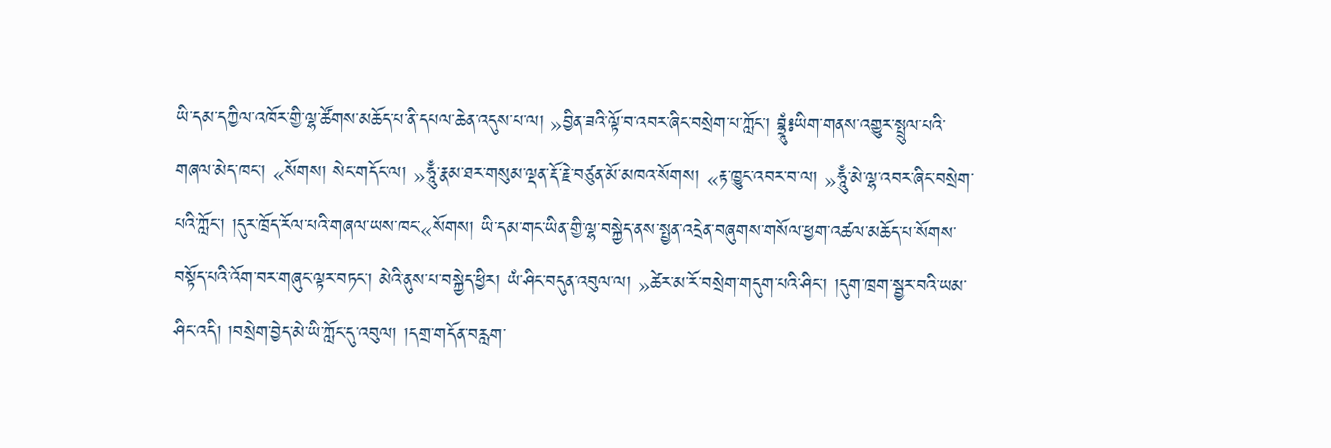ཡི་དམ་དཀྱིལ་འཁོར་གྱི་ལྷ་ཚོགས་མཆོད་པ་ནི་དཔལ་ཆེན་འདུས་པ་ལ། »བྱིན་ཟའི་ལྟོ་བ་འབར་ཞིང་བསྲེག་པ་ཀློང་། བྷྲཱུཾ༔ཡིག་གནས་འགྱུར་སྤྲུལ་པའི་གཞལ་མེད་ཁང་། «སོགས། སེང་གདོང་ལ། »ཧཱུྃ་རྣམ་ཐར་གསུམ་ལྡན་རྡོ་རྗེ་བཙུན་མོ་མཁའ་སོགས། «རྟ་ཁྱུང་འབར་བ་ལ། »ཧཱུྃ་མེ་ལྷ་འབར་ཞིང་བསྲེག་པའི་ཀློང་། །དུར་ཁྲོད་རོལ་པའི་གཞལ་ཡས་ཁང་«སོགས། ཡི་དམ་གང་ཡིན་གྱི་ལྷ་བསྐྱེད་ནས་སྤྱན་འདྲེན་བཞུགས་གསོལ་ཕྱག་འཚལ་མཆོད་པ་སོགས་བསྟོད་པའི་འོག་བར་གཞུང་ལྟར་བཏང་། མེའི་ནུས་པ་བསྐྱེད་ཕྱིར། ཡཾ་ཤིང་བདུན་འབུལ་ལ། »ཚེར་མ་རོ་བསྲེག་གདུག་པའི་ཤིང་། །དུག་ཁྲག་སྦྱར་བའི་ཡམ་ཤིང་འདི། །བསྲེག་བྱེད་མེ་ཡི་ཀློང་དུ་འབུལ། །དགྲ་གདོན་བརླག་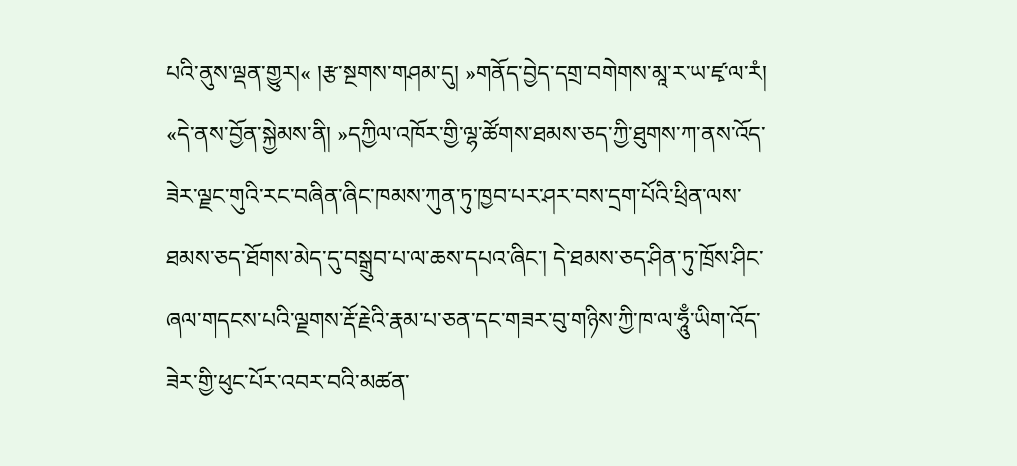པའི་ནུས་ལྡན་གྱུར།« །རྩ་སྔགས་གཤམ་དུ། »གནོད་བྱེད་དགྲ་བགེགས་མཱ་ར་ཡ་ཛྭ་ལ་རཾ། «དེ་ནས་བྱོན་སྐྱེམས་ནི། »དཀྱིལ་འཁོར་གྱི་ལྷ་ཚོགས་ཐམས་ཅད་ཀྱི་ཐུགས་ཀ་ནས་འོད་ཟེར་ལྗང་གུའི་རང་བཞིན་ཞིང་ཁམས་ཀུན་ཏུ་ཁྱབ་པར་ཤར་བས་དྲག་པོའི་ཕྲིན་ལས་ཐམས་ཅད་ཐོགས་མེད་དུ་བསྒྲུབ་པ་ལ་ཆས་དཔའ་ཞིང་། དེ་ཐམས་ཅད་ཤིན་ཏུ་ཁྲོས་ཤིང་ཞལ་གདངས་པའི་ལྗགས་རྡོ་རྗེའི་རྣམ་པ་ཅན་དང་གཟར་བུ་གཉིས་ཀྱི་ཁ་ལ་ཧཱུྃ་ཡིག་འོད་ཟེར་གྱི་ཕུང་པོར་འབར་བའི་མཚན་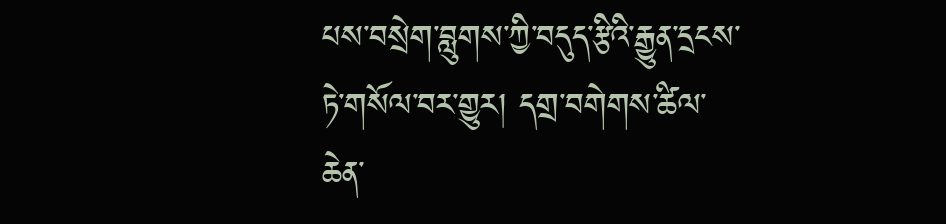པས་བསྲེག་བླུགས་ཀྱི་བདུད་རྩིའི་རྒྱུན་དྲངས་ཏེ་གསོལ་བར་གྱུར། དགྲ་བགེགས་ཚིལ་ཆེན་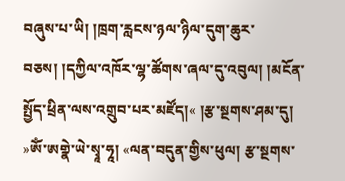བཞུས་པ་ཡི། །ཁྲག་རླངས་ཉལ་ཉིལ་དུག་ཆུར་བཅས། །དཀྱིལ་འཁོར་ལྷ་ཚོགས་ཞལ་དུ་འབུལ། །མངོན་སྤྱོད་ཕྲིན་ལས་འགྲུབ་པར་མཛོད།« །རྩ་སྔགས་ཤམ་དུ། »ཨོཾ་ཨགྣེ་ཡེ་སྭཱ་ཧཱ། «ལན་བདུན་གྱིས་ཕུལ། རྩ་སྔགས་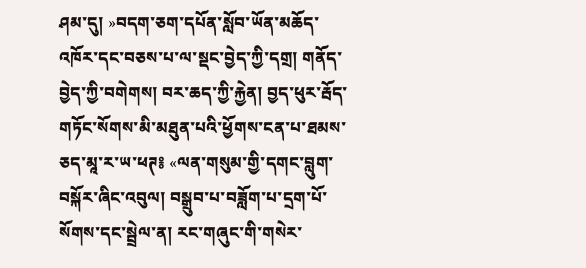ཤམ་དུ། »བདག་ཅག་དཔོན་སློབ་ཡོན་མཆོད་འཁོར་དང་བཅས་པ་ལ་སྡང་བྱེད་ཀྱི་དགྲ། གནོད་བྱེད་ཀྱི་བགེགས། བར་ཆད་ཀྱི་རྐྱེན། བྱད་ཕུར་རྦོད་གཏོང་སོགས་མི་མཐུན་པའི་ཕྱོགས་ངན་པ་ཐམས་ཅད་མཱ་ར་ཡ་ཕཊ༔ «ལན་གསུམ་གྱི་དགང་བླུག་བསྐོར་ཞིང་འབུལ། བསྒྲུབ་པ་བཟློག་པ་དྲག་པོ་སོགས་དང་སྦྲེལ་ན། རང་གཞུང་གི་གསེར་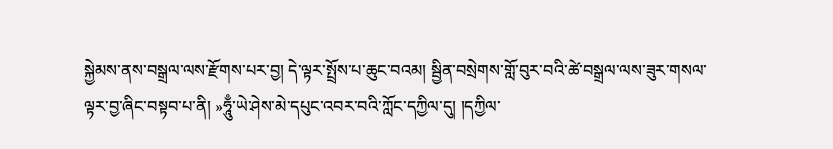སྐྱེམས་ནས་བསྒྲལ་ལས་རྫོགས་པར་བྱ། དེ་ལྟར་སྤྲོས་པ་ཆུང་བའམ། སྦྱིན་བསྲེགས་གློ་བུར་བའི་ཚེ་བསྒྲལ་ལས་ཟུར་གསལ་ལྟར་བྱ་ཞིང་བསྟབ་པ་ནི། »ཧཱུྃ་ཡེ་ཤེས་མེ་དཔུང་འབར་བའི་ཀློང་དཀྱིལ་དུ། །དཀྱིལ་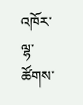འཁོར་ལྷ་ཚོགས་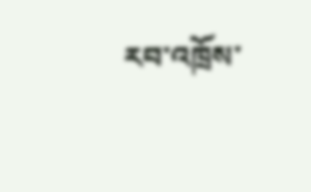རབ་འཁྲོས་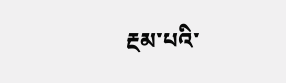རྔམ་པའི་